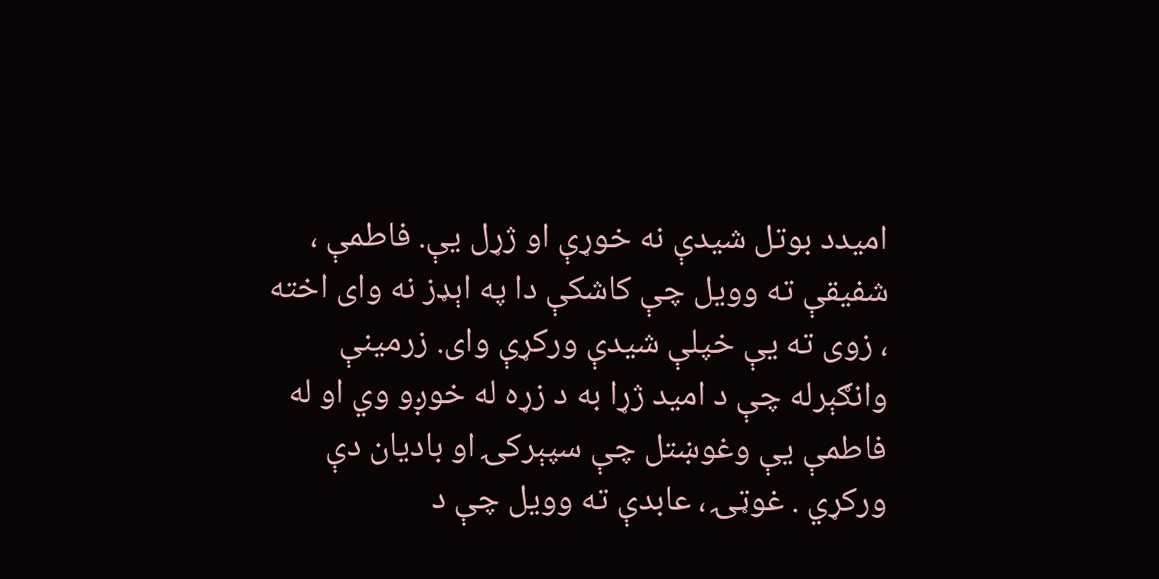اميدد بوتل شيدې نه خوړې او ژړل يې. فاطمې ، شفيقې ته وويل چې کاشکې دا په اېډز نه وای اخته ، زوی ته يې خپلې شيدې ورکړې وای. زرمينې وانګېرله چې د اميد ژړا به د زړه له خوږو وي او له فاطمې يې وغوښتل چې سپېرکۍ او باديان دې ورکړي . غوټۍ ، عابدې ته وويل چې د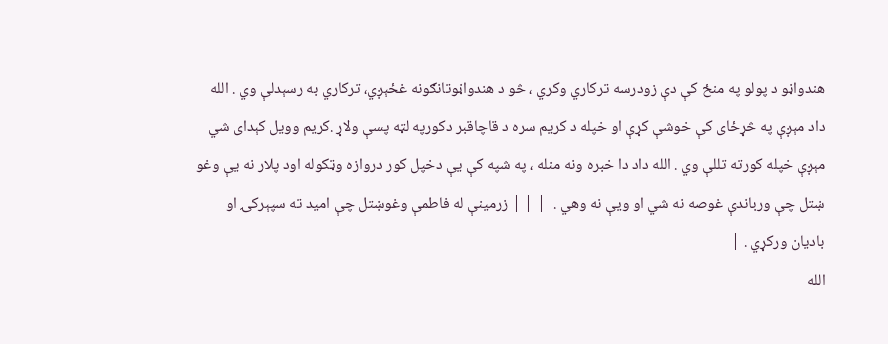هندواڼو د پولو په منځ کې دې زودرسه ترکاري وکري ، څو د هندواڼوتانګونه غځېږي، ترکاري به رسېدلې وي . الله داد مېږې په څړځای کې خوشې کړې او خپله د کريم سره د قاچاقبر دکورپه لټه پسې ولاړ .کريم وويل کېدای شي مېږې خپله کورته تللې وي . الله داد دا خبره ونه منله ، په شپه کې يې دخپل کور دروازه وټکوله اود پلار نه يې وغو ښتل چې ورباندې غوصه نه شي او ويې نه وهي .  | | | زرمينې له فاطمې وغوښتل چې اميد ته سپېرکۍ او باديان ورکړي . |
الله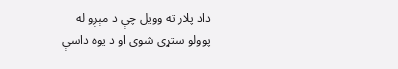داد پلار ته وويل چې د مېږو له پوولو ستړی شوی او د يوه داسې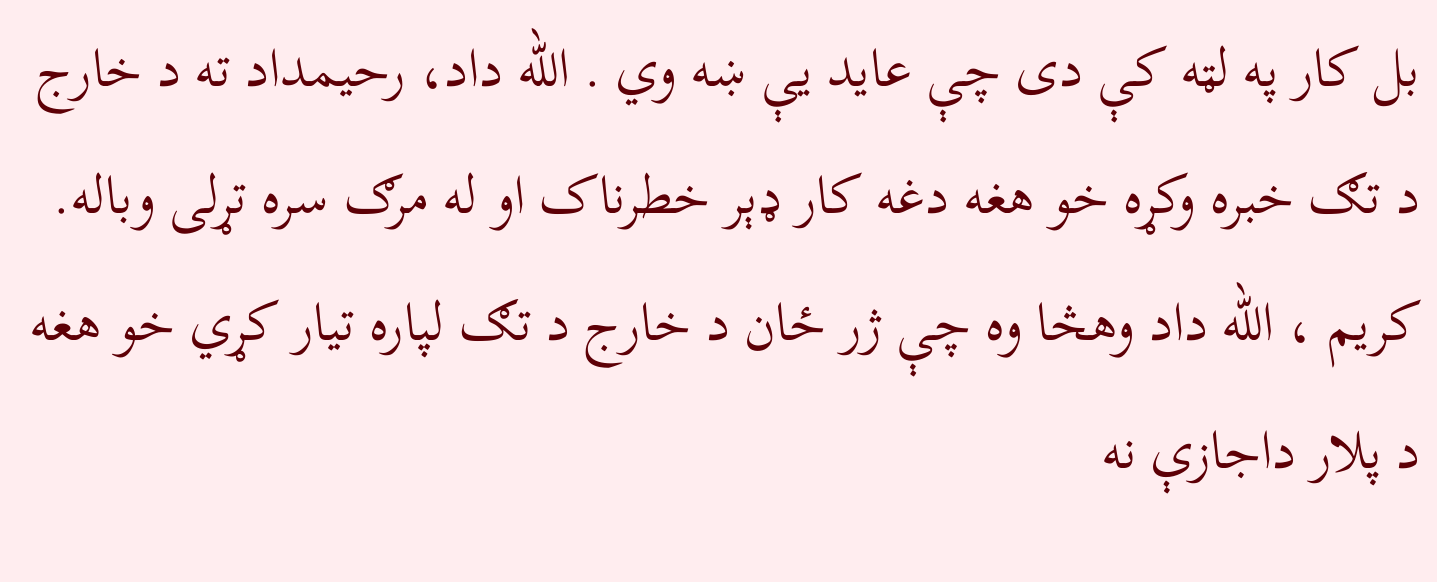بل کار په لټه کې دی چې عايد يې ښه وي . الله داد، رحيمداد ته د خارج د تګ خبره وکړه خو هغه دغه کار ډېر خطرناک او له مرګ سره تړلی وباله. کريم ، الله داد وهڅا وه چې ژر ځان د خارج د تګ لپاره تيار کړي خو هغه د پلار داجازې نه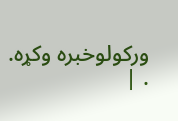ورکولوخبره وکړه. . |